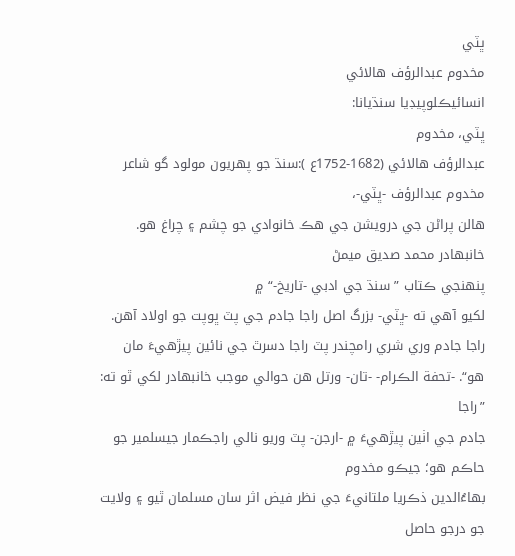ڀٽي
مخدوم عبدالرؤف هالائي
انسائيڪلوپيڊيا سنڌيانا:
ڀٽي، مخدوم
عبدالرؤف هالائي (1682-1752ع ):سنڌ جو پهريون مولود گو شاعر مخدوم عبدالرؤف -ڀٽي-،
هالن پراڻن جي درويشن جي هڪ خانوادي جو چشم ۽ چراغ هو. خانبهادر محمد صديق ميمڻ
پنهنجي ڪتاب ”سنڌ جي ادبي -تاريخ-“ ۾
لکيو آهي ته -ڀٽي- بزرگ اصل راجا جادم جي پٽ ڀوپت جو اولاد آهن.
راجا جادم وري شري رامچندر پٽ راجا دسرٿ جي نائين پيڙهيءَ مان هو“. -تحفة الڪرام- -تان- ورتل هن حوالي موجب خانبهادر لکي ٿو ته: ”راجا
جادم جي اٺين پيڙهيءَ ۾ -ارجن- پٽ وريو نالي راجڪمار جيسلمير جو حاڪم هو؛ جيڪو مخدوم
بهاءُالدين ذڪريا ملتانيءَ جي نظر فيض اثر سان مسلمان ٿيو ۽ ولايت جو درجو حاصل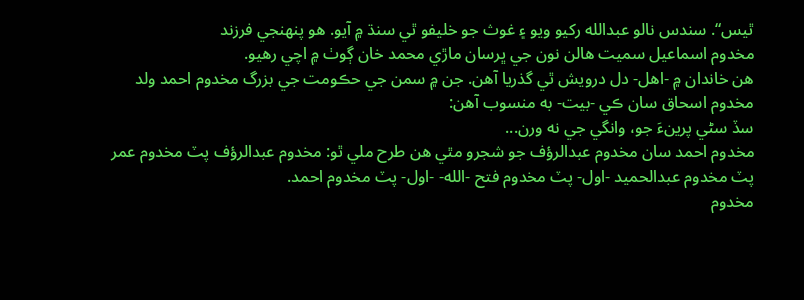ٿيس“. سندس نالو عبدالله رکيو ويو ۽ غوث جو خليفو ٿي سنڌ ۾ آيو. هو پنهنجي فرزند
مخدوم اسماعيل سميت هالن نون جي ڀرسان ماڙي محمد خان ڳوٺ ۾ اچي رهيو.
هن خاندان ۾ -اهل- دل درويش ٿي گذريا آهن. جن ۾ سمن جي حڪومت جي بزرگ مخدوم احمد ولد مخدوم اسحاق سان ڪي -بيت- به منسوب آهن:
سڏ سڻي پرينءَ جو، وانگي جي نه ورن...
مخدوم احمد سان مخدوم عبدالرؤف جو شجرو مٿي هن طرح ملي ٿو: مخدوم عبدالرؤف پٽ مخدوم عمر پٽ مخدوم عبدالحميد -اول- پٽ مخدوم فتح -الله- -اول- پٽ مخدوم احمد.
مخدوم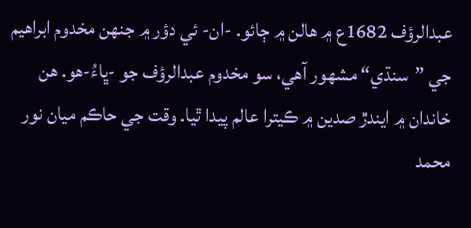عبدالرؤف 1682ع ۾ هالن ۾ ڄائو. -ان- ئي دؤر ۾ جنهن مخدوم ابراهيم جي ”سنڌي“ مشهور آهي، سو مخدوم عبدالرؤف جو -ڀاءُ-هو. هن خاندان ۾ ايندڙ صدين ۾ ڪيترا عالم پيدا ٿيا. وقت جي حاڪم ميان نور محمد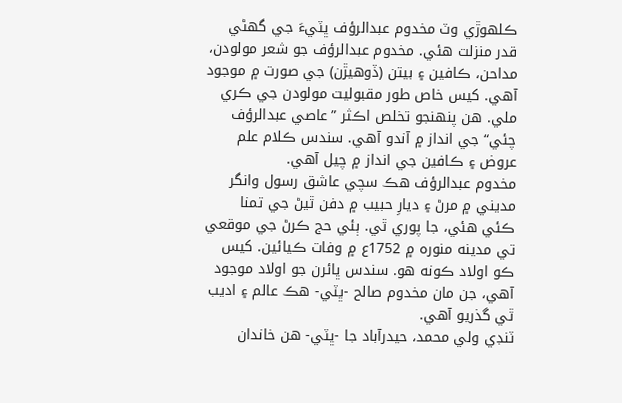ڪلهوڙي وٽ مخدوم عبدالرؤف ڀٽيءَ جي گھڻي قدر منزلت هئي. مخدوم عبدالرؤف جو شعر مولودن، مداحن، ڪافين ۽ بيتن (ڏوهيڙن) جي صورت ۾ موجود آهي. کيس خاص طور مقبوليت مولودن جي ڪري ملي. هن پنهنجو تخلص اڪثر ”عاصي عبدالرؤف چئي“ جي انداز ۾ آندو آهي. سندس ڪلام علم عروض ۽ ڪافين جي انداز ۾ چيل آهي.
مخدوم عبدالرؤف هڪ سچي عاشق رسول وانگر مديني ۾ مرڻ ۽ ديارِ حبيب ۾ دفن ٿيڻ جي تمنا ڪئي هئي، جا پوري ٿي. ٻئي حج ڪرڻ جي موقعي تي مدينه منوره ۾ 1752ع ۾ وفات ڪيائين. کيس ڪو اولاد ڪونه هو. سندس ڀائرن جو اولاد موجود آهي، جن مان مخدوم صالح -ڀٽي- هڪ عالم ۽ اديب ٿي گذريو آهي.
ٽنڊي ولي محمد، حيدرآباد جا -ڀٽي- هن خاندان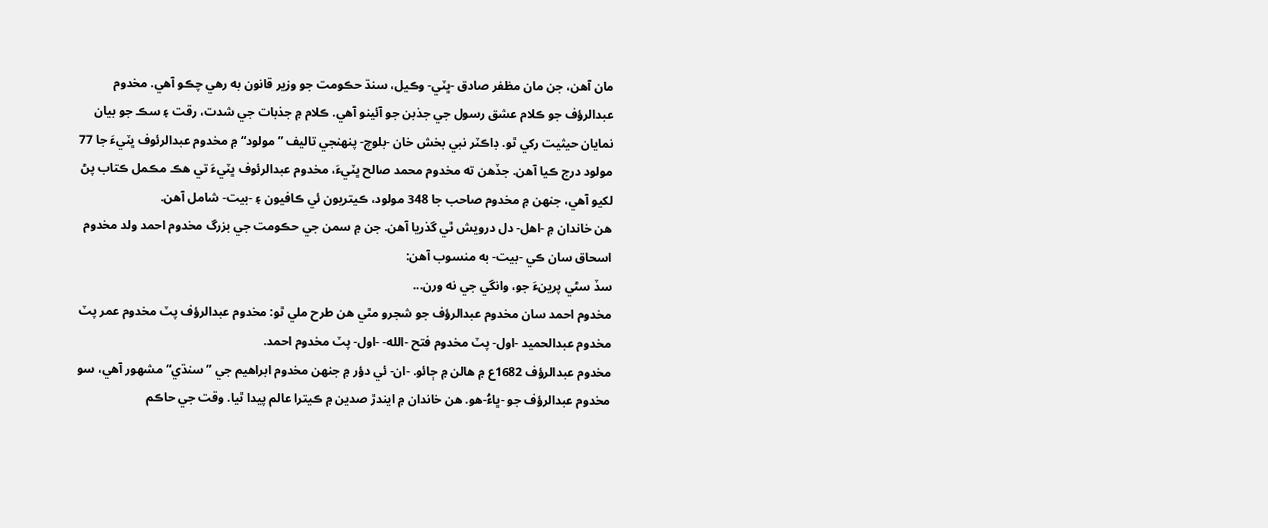مان آهن، جن مان مظفر صادق -ڀٽي- وڪيل، سنڌ حڪومت جو وزير قانون به رهي چڪو آهي. مخدوم عبدالرؤف جو ڪلام عشق رسول جي جذبن جو آئينو آهي. ڪلام ۾ جذبات جي شدت، رقت ۽ سڪ جو بيان نمايان حيثيت رکي ٿو. ڊاڪٽر نبي بخش خان -بلوچ- پنهنجي تاليف ”مولود“ ۾ مخدوم عبدالرئوف ڀٽيءَ جا 77 مولود درج ڪيا آهن. جڏهن ته مخدوم محمد صالح ڀٽيءَ، مخدوم عبدالرئوف ڀٽيءَ تي هڪ مڪمل ڪتاب پڻ لکيو آهي، جنهن ۾ مخدوم صاحب جا 348 مولود، ڪيتريون ئي ڪافيون ۽ -بيت- شامل آهن.
هن خاندان ۾ -اهل- دل درويش ٿي گذريا آهن. جن ۾ سمن جي حڪومت جي بزرگ مخدوم احمد ولد مخدوم اسحاق سان ڪي -بيت- به منسوب آهن:
سڏ سڻي پرينءَ جو، وانگي جي نه ورن...
مخدوم احمد سان مخدوم عبدالرؤف جو شجرو مٿي هن طرح ملي ٿو: مخدوم عبدالرؤف پٽ مخدوم عمر پٽ مخدوم عبدالحميد -اول- پٽ مخدوم فتح -الله- -اول- پٽ مخدوم احمد.
مخدوم عبدالرؤف 1682ع ۾ هالن ۾ ڄائو. -ان- ئي دؤر ۾ جنهن مخدوم ابراهيم جي ”سنڌي“ مشهور آهي، سو مخدوم عبدالرؤف جو -ڀاءُ-هو. هن خاندان ۾ ايندڙ صدين ۾ ڪيترا عالم پيدا ٿيا. وقت جي حاڪم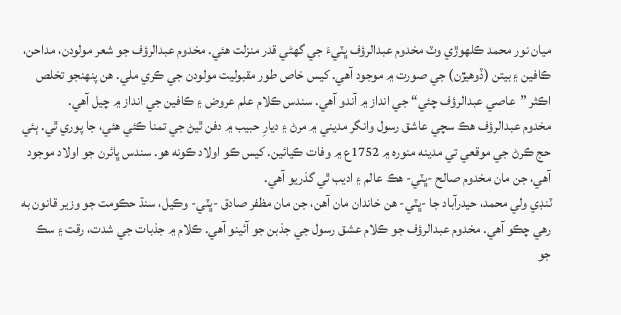ميان نور محمد ڪلهوڙي وٽ مخدوم عبدالرؤف ڀٽيءَ جي گھڻي قدر منزلت هئي. مخدوم عبدالرؤف جو شعر مولودن، مداحن، ڪافين ۽ بيتن (ڏوهيڙن) جي صورت ۾ موجود آهي. کيس خاص طور مقبوليت مولودن جي ڪري ملي. هن پنهنجو تخلص اڪثر ”عاصي عبدالرؤف چئي“ جي انداز ۾ آندو آهي. سندس ڪلام علم عروض ۽ ڪافين جي انداز ۾ چيل آهي.
مخدوم عبدالرؤف هڪ سچي عاشق رسول وانگر مديني ۾ مرڻ ۽ ديارِ حبيب ۾ دفن ٿيڻ جي تمنا ڪئي هئي، جا پوري ٿي. ٻئي حج ڪرڻ جي موقعي تي مدينه منوره ۾ 1752ع ۾ وفات ڪيائين. کيس ڪو اولاد ڪونه هو. سندس ڀائرن جو اولاد موجود آهي، جن مان مخدوم صالح -ڀٽي- هڪ عالم ۽ اديب ٿي گذريو آهي.
ٽنڊي ولي محمد، حيدرآباد جا -ڀٽي- هن خاندان مان آهن، جن مان مظفر صادق -ڀٽي- وڪيل، سنڌ حڪومت جو وزير قانون به رهي چڪو آهي. مخدوم عبدالرؤف جو ڪلام عشق رسول جي جذبن جو آئينو آهي. ڪلام ۾ جذبات جي شدت، رقت ۽ سڪ جو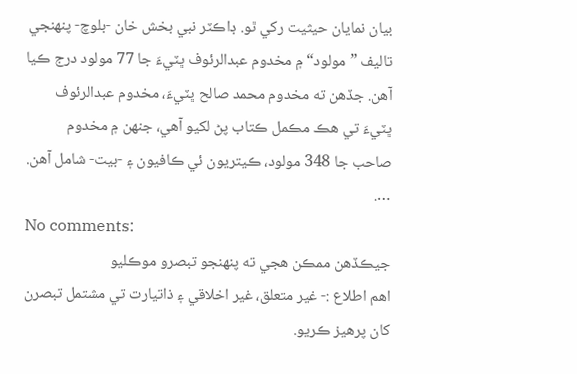بيان نمايان حيثيت رکي ٿو. ڊاڪٽر نبي بخش خان -بلوچ- پنهنجي تاليف ”مولود“ ۾ مخدوم عبدالرئوف ڀٽيءَ جا 77 مولود درج ڪيا آهن. جڏهن ته مخدوم محمد صالح ڀٽيءَ، مخدوم عبدالرئوف ڀٽيءَ تي هڪ مڪمل ڪتاب پڻ لکيو آهي، جنهن ۾ مخدوم صاحب جا 348 مولود، ڪيتريون ئي ڪافيون ۽ -بيت- شامل آهن.
….
No comments:
جيڪڏهن ممڪن هجي ته پنهنجو تبصرو موڪليو
اهم اطلاع :- غير متعلق، غير اخلاقي ۽ ذاتيارت تي مشتمل تبصرن کان پرهيز ڪريو.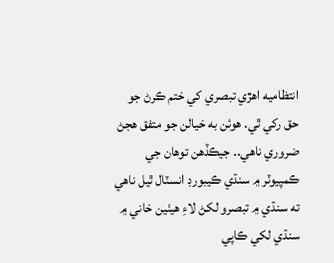انتظاميه اهڙي تبصري کي ختم ڪرڻ جو حق رکي ٿي. هوئن به خيالن جو متفق هجڻ ضروري ناهي.۔ جيڪڏهن توهان جي ڪمپيوٽر ۾ سنڌي ڪيبورڊ انسٽال ٿيل ناهي ته سنڌي ۾ تبصرو لکڻ لاءِ هيٺين خاني ۾ سنڌي لکي ڪاپي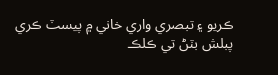ڪريو ۽ تبصري واري خاني ۾ پيسٽ ڪري پبلش بٽڻ تي ڪلڪ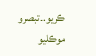ڪريو.۔تبصرو موڪليو